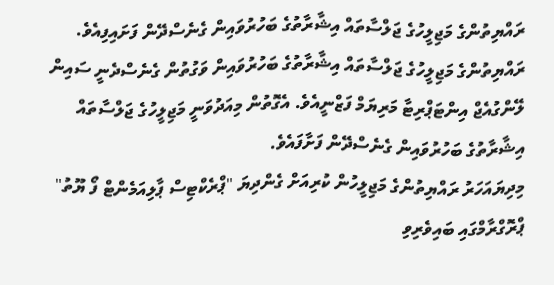ރައްޔިތުންގެ މަޖިލީހުގެ ޖަލްސާތައް އިޝާރާތުގެ ބަހުރުވައިން ގެނެސްދޭން ފަށައިފިއެވެ.
ރައްޔިތުންގެ މަޖިލީހުގެ ޖަލްސާތައް އިޝާރާތުގެ ބަހުރުވައިން ވަގުތުން ގެނެސްދެނީ ސައިން ލޭންގުއެޖް އިންޓަޕްރިޓާ މަރިޔަމް ފަޒްނީއެވެ. އެގޮތުން މިއަދުވަނީ މަޖިލީހުގެ ޖަލްސާތައް އިޝާރާތުގެ ބަހުރުވައިން ގެނެސްދޭން ފަށާފައެވެ.
މިދިޔައަހަރު ރައްޔިތުންގެ މަޖިލީހުން ކުރިއަށް ގެންދިޔަ "ޕްރެކްޓިސް ޕާލިއަމެންޓް ފޯ ޔޫތު" ޕްރޮގްރާމްގައި ބައިވެރިވި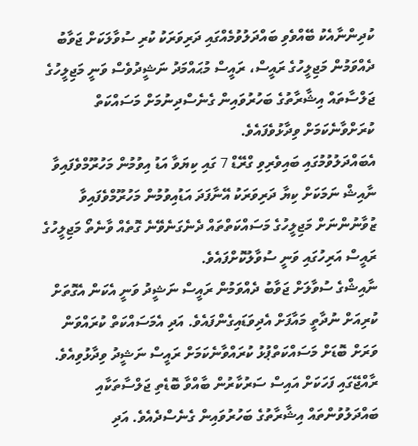ކުދިންނާއެކު ބޭއްވެވި ބައްދަލުވުމެއްގައި ދަރިވަރަކު ކުރި ސުވާލަކަށް ޖަވާބު ދެއްވަމުން މަޖިލީހުގެ ރައީސް، ރައީސް މުޙައްމަދު ނަޝީދުވެސް ވަނީ މަޖިލީހުގެ ޖަލްސާތައް އިޝާރާތުގެ ބަހުރުވައިން ގެނެސްދިނުމަށް މަސައްކަތް ކުރަށްވާނެކަމަށް ވިދާޅުވެފައެވެ.
އެބައްދަލުވުމުގައި ބައިވެރިވި ގްރޭޑް 7 ގައި ކިޔަވާ އަޑު އިވުމުން މަހުރޫމްވެފައިވާ ނާއިޝް ނަމަކަށް ކިޔާ ދަރިވަރަކު އޭނާފަދަ އަޑުއިވުމުން މަހުރޫމްވެފައިވާ ޒުވާނުންނަށް މަޖިލީހުގެ މަސައްކަތްތައް ދެނެގަނެވޭނެ ގޮތެއް ވާނެތޯ މަޖިލީހުގެ ރައީސް އަރިހުގައި ވަނީ ސުވާލުކޮށްފައެވެ.
ނާއިޝްގެ ސުވާލަށް ޖަވާބު ދެއްވަމުން ރައީސް ނަޝީދު ވަނީ އެކަން އެގޮތަށް ކުރިއަށް ނުދާތީ މައާފަށް އެދިވަޑައިގެންފައެވެ. އަދި އެމަސައްކަތް ކުރައްވަން ވަރަށް ބޮޑަށް މަސައްކަތްޕުޅު ކުރައްވާނެކަމަށް ރައީސް ނަޝީދު ވިދާޅުވިއެވެ.
ރާއްޖޭގައި ފަހަކަށް އައިސް ސަރުކާރުން ބާއްވާ ބޮޑެތި ޖަލްސާތަކާއި ބައްދަލުވުންތައް އިޝާރާތުގެ ބަހުރުވައިން ގެނެސްދެއެވެ. އަދި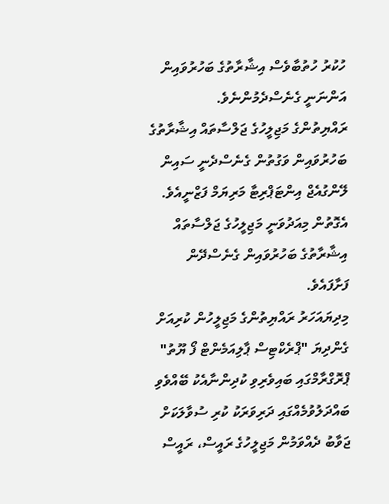ހުކުރު ހުތުބާވެސް އިޝާރާތުގެ ބަހުރުވައިން އަންނަނީ ގެނެސްދެމުންނެވެ.
ރައްޔިތުންގެ މަޖިލީހުގެ ޖަލްސާތައް އިޝާރާތުގެ ބަހުރުވައިން ވަގުތުން ގެނެސްދެނީ ސައިން ލޭންގުއެޖް އިންޓަޕްރިޓާ މަރިޔަމް ފަޒްނީއެވެ. އެގޮތުން މިއަދުވަނީ މަޖިލީހުގެ ޖަލްސާތައް އިޝާރާތުގެ ބަހުރުވައިން ގެނެސްދޭން ފަށާފައެވެ.
މިދިޔައަހަރު ރައްޔިތުންގެ މަޖިލީހުން ކުރިއަށް ގެންދިޔަ "ޕްރެކްޓިސް ޕާލިއަމެންޓް ފޯ ޔޫތު" ޕްރޮގްރާމްގައި ބައިވެރިވި ކުދިންނާއެކު ބޭއްވެވި ބައްދަލުވުމެއްގައި ދަރިވަރަކު ކުރި ސުވާލަކަށް ޖަވާބު ދެއްވަމުން މަޖިލީހުގެ ރައީސް، ރައީސް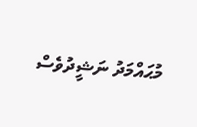މުޙައްމަދު ނަޝީދުވެސް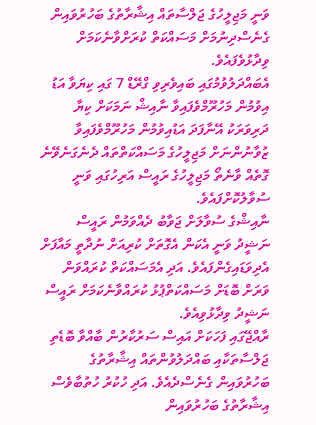ވަނީ މަޖިލީހުގެ ޖަލްސާތައް އިޝާރާތުގެ ބަހުރުވައިން ގެނެސްދިނުމަށް މަސައްކަތް ކުރަށްވާނެކަމަށް ވިދާޅުވެފައެވެ.
އެބައްދަލުވުމުގައި ބައިވެރިވި ގްރޭޑް 7 ގައި ކިޔަވާ އަޑު އިވުމުން މަހުރޫމްވެފައިވާ ނާއިޝް ނަމަކަށް ކިޔާ ދަރިވަރަކު އޭނާފަދަ އަޑުއިވުމުން މަހުރޫމްވެފައިވާ ޒުވާނުންނަށް މަޖިލީހުގެ މަސައްކަތްތައް ދެނެގަނެވޭނެ ގޮތެއް ވާނެތޯ މަޖިލީހުގެ ރައީސް އަރިހުގައި ވަނީ ސުވާލުކޮށްފައެވެ.
ނާއިޝްގެ ސުވާލަށް ޖަވާބު ދެއްވަމުން ރައީސް ނަޝީދު ވަނީ އެކަން އެގޮތަށް ކުރިއަށް ނުދާތީ މައާފަށް އެދިވަޑައިގެންފައެވެ. އަދި އެމަސައްކަތް ކުރައްވަން ވަރަށް ބޮޑަށް މަސައްކަތްޕުޅު ކުރައްވާނެކަމަށް ރައީސް ނަޝީދު ވިދާޅުވިއެވެ.
ރާއްޖޭގައި ފަހަކަށް އައިސް ސަރުކާރުން ބާއްވާ ބޮޑެތި ޖަލްސާތަކާއި ބައްދަލުވުންތައް އިޝާރާތުގެ ބަހުރުވައިން ގެނެސްދެއެވެ. އަދި ހުކުރު ހުތުބާވެސް އިޝާރާތުގެ ބަހުރުވައިން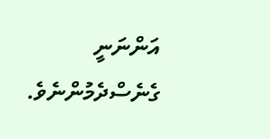އަންނަނީ ގެނެސްދެމުންނެވެ.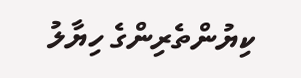ކިޔުންތެރިންގެ ހިޔާލު